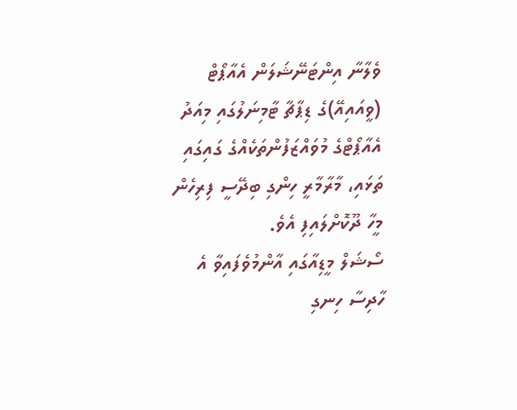ވެލާނާ އިންޓަނޭޝަލަން އެއާޕޯޓް (ވީއައިއޭ)ގެ ޑިޕާޗާ ޓާމިނަލުގައި މިއަދު އެއާޕޯޓްގެ މުވައްޒަފުންތަކެއްގެ ގައިގައި ތަޅައި، މާރާމާރީ ހިންގި ބިދޭސީ ފިރިހެން މީހާ ދޫކޮށްލައިފި އެވެ.
ސޯޝަލް މީޑިއާގައި އާންމުވެފައިވާ އެ ހާދިސާ ހިނގި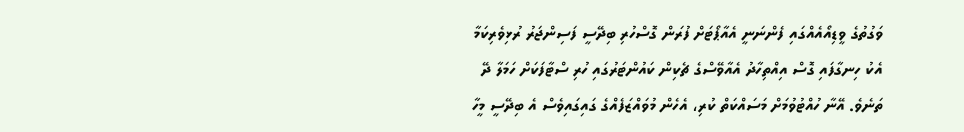ވަގުތުގެ ވީޑިއޯއެއްގައި ފެންނަނީ އެއާޕޯޓަށް ފުރަން ގޮސްހުރި ބިދޭސީ ފަސިންޖަރު ރުޅިވެރިކަމާ އެކު ހިނގާފައި ގޮސް އިއްތިހާދު އެއާވޭސްގެ ޗެކިން ކައުންޓަރުގައި ހުރި ސްޓާފަކަށް ހަމަލާ ދޭ ތަނެވެ. އޭނާ ހުއްޓުވުމަށް މަސައްކަތް ކުރި، އެހެން މުވައްޒަފެއްގެ ގައިގައިވެސް އެ ބިދޭސީ މީހާ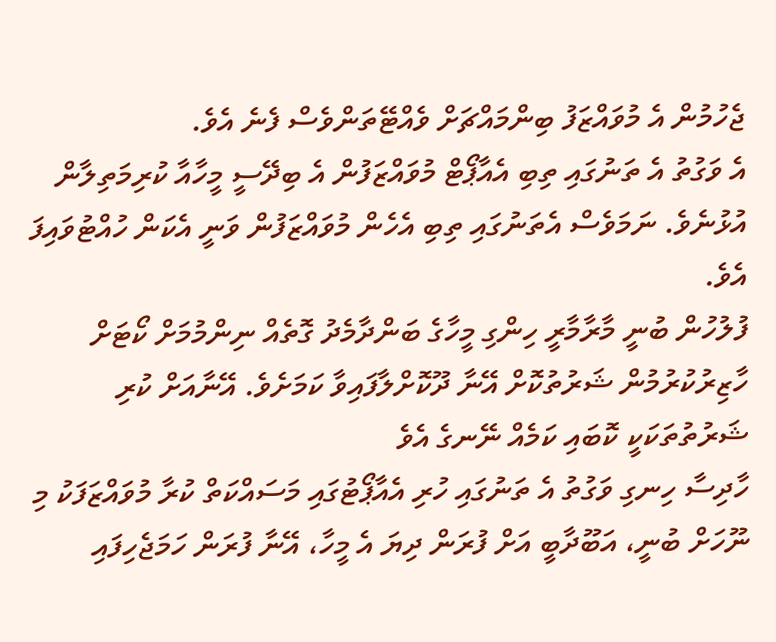ޖެހުމުން އެ މުވައްޒަފު ބިންމައްޗަށް ވެއްޓޭތަންވެސް ފެނެ އެވެ.
އެ ވަގުތު އެ ތަނުގައި ތިބި އެއާޕޯޓް މުވައްޒަފުން އެ ބިދޭސީ މީހާއާ ކުރިމަތިލާން އުޅުނެވެ. ނަމަވެސް އެތަނުގައި ތިބި އެހެން މުވައްޒަފުން ވަނީ އެކަން ހުއްޓުވައިފަ އެވެ.
ފުލުހުން ބުނީ މާރާމާރީ ހިންގި މީހާގެ ބަންދާމެދު ގޮތެއް ނިންމުމަށް ކޯޓަށް ހާޒިރުކުރުމުން ޝަރުތުކޮށް އޭނާ ދޫކޮށްލާފައިވާ ކަމަށެވެ. އޭނާއަށް ކުރި ޝަރުތުތަކަކީ ކޮބައި ކަމެއް ނޭނގެ އެވެ
ހާދިސާ ހިނގި ވަގުތު އެ ތަނުގައި ހުރި އެއާޕޯޓުގައި މަސައްކަތް ކުރާ މުވައްޒަފަކު މި ނޫހަށް ބުނީ، އަބޫދާބީ އަށް ފުރަން ދިޔަ އެ މީހާ، އޭނާ ފުރަން ހަމަޖެހިފައި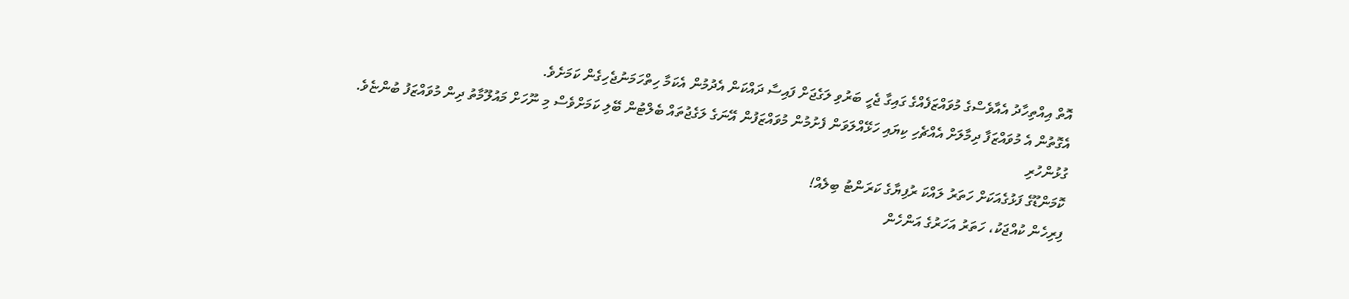އޮތް އިއްތިހާދު އެއާވެސްގެ މުވައްޒަފެއްގެ ގައިގާ ޖެހީ ބަރުވި ލަގެޖަށް ފައިސާ ދައްކަން އެދުމުން އެކަމާ ހިތްހަމަނުޖެހިގެން ކަމަށެވެ.
އެގޮތުން އެ މުވައްޒަފާ ދިމާލަށް އެއްޗެހި ކިޔައި ހަޅޭއްލަވަން ފެށުމުން މުވައްޒަފުން އޭނަގެ ލަގެޖުތައް ބެލްޓުން ބޭލި ކަމަށްވެސް މި ނޫހަށް މައުލޫމާތު ދިން މުވައްޒަފު ބުންޏެވެ.
ގުޅުންހުރި
ކޮމަންޑޫގެ ފަޅުގެއަކަށް ހަތަރު ލައްކަ ރުފިޔާގެ ކަރަންޓު ބިލެއް!
ފިރިހެން ކުއްޖަކު، ހަތަރު އަހަރުގެ އަންހެން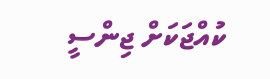ކުއްޖަކަށް ޖިންސީ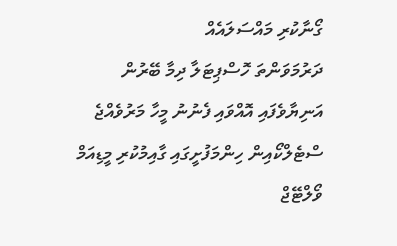ގޯނާކުރި މައްސަލައެއް
ދަރުމަވަންތަ ހޮސްޕިޓަލާ ދިމާ ބޭރުން އަނިޔާވެފައި އޮއްވައި ފެނުނު މީހާ މަރުވެއްޖެ
ސްޓެލްކޯއިން ހިންމަފުށީގައި ގާއިމުކުރި މީޑިއަމް ވޯލްޓޭޖް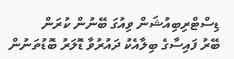ޑިސްޓްރިބިއުޝަން ވިއުގަ ބޭނުން ކުރަން
ބޭރު ފައިސާގެ ބިލާއެކު ދައުރުވާ ޑޮލަރު ބޮޑުތަނުން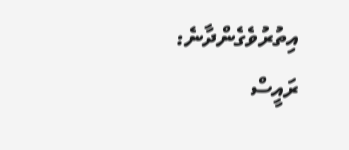އިތުރުވެގެންދާނެ: ރައީސް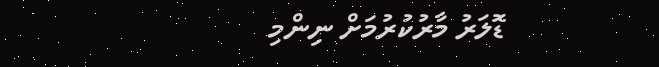ޑޮލަރު މާރުކުރުމަށް ނިންމި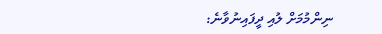ނިންމުމަށް ލުއި ދީފައިނުވާނެ: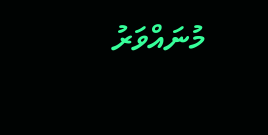މުނައްވަރު